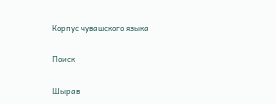Корпус чувашского языка

Поиск

Шырав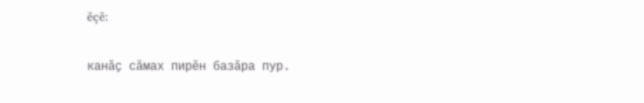ĕçĕ:

канӑҫ сăмах пирĕн базăра пур.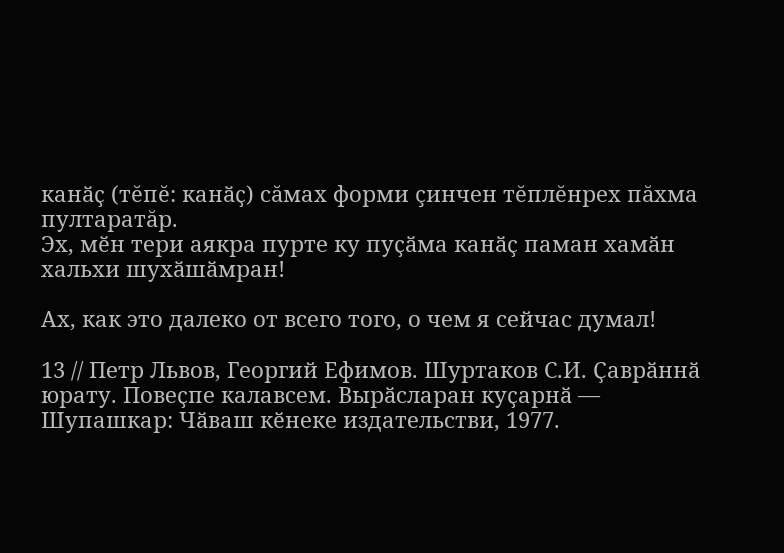канӑҫ (тĕпĕ: канӑҫ) сăмах форми çинчен тĕплĕнрех пăхма пултаратăр.
Эх, мӗн тери аякра пурте ку пуҫӑма канӑҫ паман хамӑн хальхи шухӑшӑмран!

Ах, как это далеко от всего того, о чем я сейчас думал!

13 // Петр Львов, Георгий Ефимов. Шуртаков С.И. Ҫаврӑннӑ юрату. Повеҫпе калавсем. Вырӑсларан куҫарнӑ — Шупашкар: Чӑваш кӗнеке издательстви, 1977.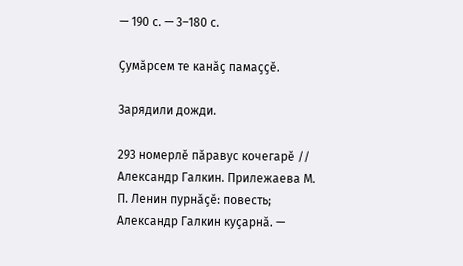— 190 с. — 3–180 с.

Ҫумӑрсем те канӑҫ памаҫҫӗ.

Зарядили дожди.

293 номерлӗ пӑравус кочегарӗ // Александр Галкин. Прилежаева М. П. Ленин пурнӑҫӗ: повесть; Александр Галкин куҫарнӑ. —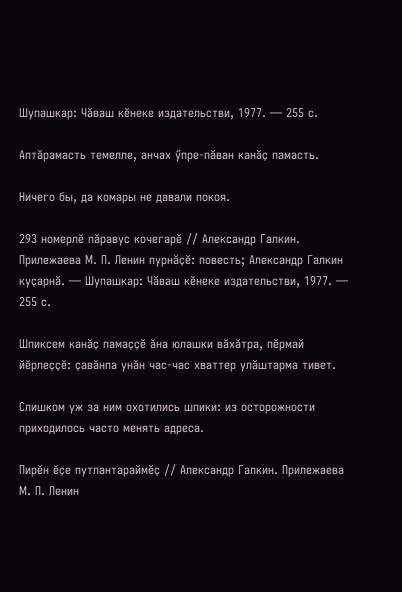Шупашкар: Чӑваш кӗнеке издательстви, 1977. — 255 с.

Аптӑрамасть темелле, анчах ӳпре-пӑван канӑҫ памасть.

Ничего бы, да комары не давали покоя.

293 номерлӗ пӑравус кочегарӗ // Александр Галкин. Прилежаева М. П. Ленин пурнӑҫӗ: повесть; Александр Галкин куҫарнӑ. — Шупашкар: Чӑваш кӗнеке издательстви, 1977. — 255 с.

Шпиксем канӑҫ памаҫҫӗ ӑна юлашки вӑхӑтра, пӗрмай йӗрлеҫҫӗ: ҫавӑнпа унӑн час-час хваттер улӑштарма тивет.

Слишком уж за ним охотились шпики: из осторожности приходилось часто менять адреса.

Пирӗн ӗҫе путлантараймӗҫ // Александр Галкин. Прилежаева М. П. Ленин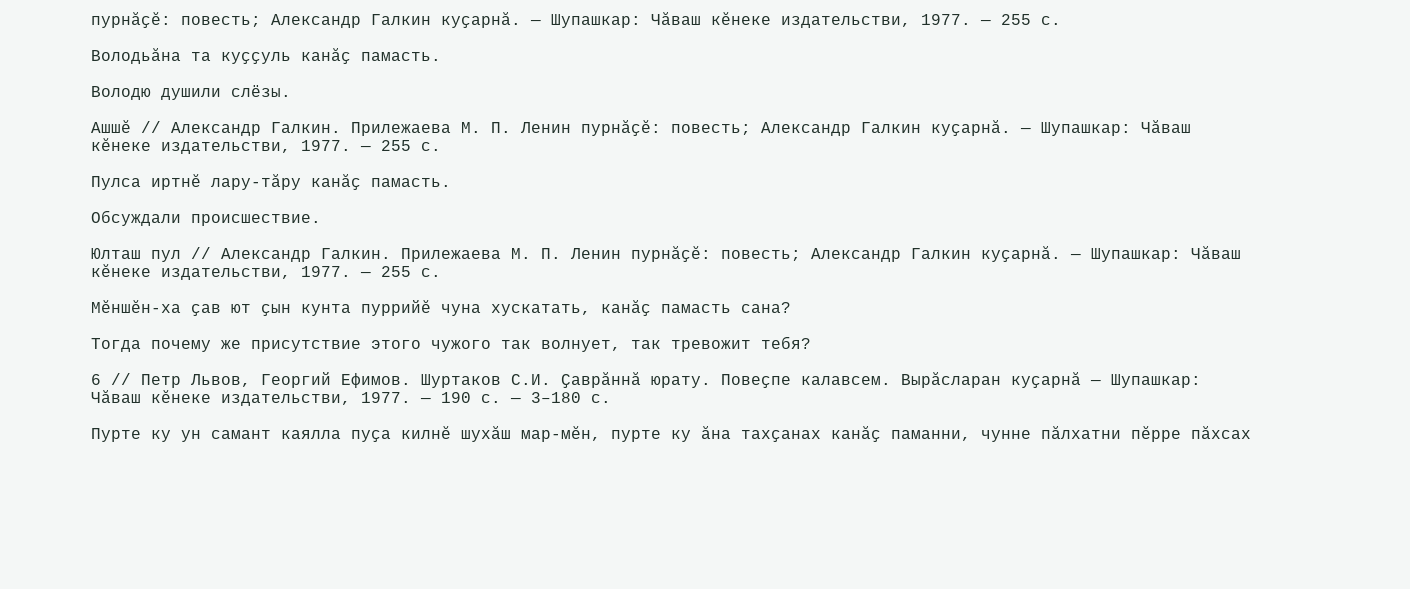пурнӑҫӗ: повесть; Александр Галкин куҫарнӑ. — Шупашкар: Чӑваш кӗнеке издательстви, 1977. — 255 с.

Володьӑна та куҫҫуль канӑҫ памасть.

Володю душили слёзы.

Ашшӗ // Александр Галкин. Прилежаева М. П. Ленин пурнӑҫӗ: повесть; Александр Галкин куҫарнӑ. — Шупашкар: Чӑваш кӗнеке издательстви, 1977. — 255 с.

Пулса иртнӗ лару-тӑру канӑҫ памасть.

Обсуждали происшествие.

Юлташ пул // Александр Галкин. Прилежаева М. П. Ленин пурнӑҫӗ: повесть; Александр Галкин куҫарнӑ. — Шупашкар: Чӑваш кӗнеке издательстви, 1977. — 255 с.

Мӗншӗн-ха ҫав ют ҫын кунта пуррийӗ чуна хускатать, канӑҫ памасть сана?

Тогда почему же присутствие этого чужого так волнует, так тревожит тебя?

6 // Петр Львов, Георгий Ефимов. Шуртаков С.И. Ҫаврӑннӑ юрату. Повеҫпе калавсем. Вырӑсларан куҫарнӑ — Шупашкар: Чӑваш кӗнеке издательстви, 1977. — 190 с. — 3–180 с.

Пурте ку ун самант каялла пуҫа килнӗ шухӑш мар-мӗн, пурте ку ӑна тахҫанах канӑҫ паманни, чунне пӑлхатни пӗрре пӑхсах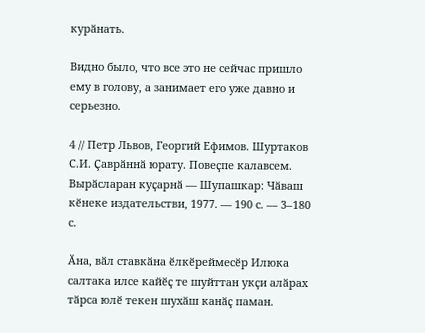курӑнать.

Видно было, что все это не сейчас пришло ему в голову, а занимает его уже давно и серьезно.

4 // Петр Львов, Георгий Ефимов. Шуртаков С.И. Ҫаврӑннӑ юрату. Повеҫпе калавсем. Вырӑсларан куҫарнӑ — Шупашкар: Чӑваш кӗнеке издательстви, 1977. — 190 с. — 3–180 с.

Ӑна, вӑл ставкӑна ӗлкӗреймесӗр Илюка салтака илсе кайӗҫ те шуйттан укҫи алӑрах тӑрса юлӗ текен шухӑш канӑҫ паман.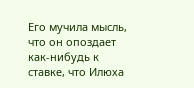Его мучила мысль, что он опоздает как-нибудь к ставке, что Илюха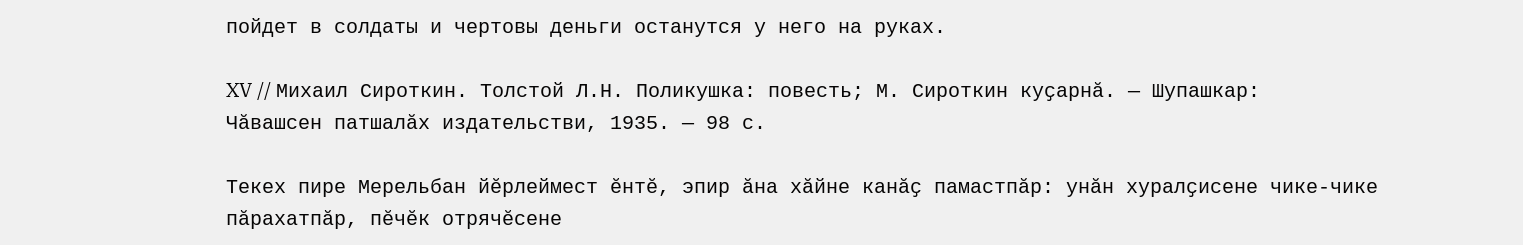пойдет в солдаты и чертовы деньги останутся у него на руках.

XV // Михаил Сироткин. Толстой Л.Н. Поликушка: повесть; М. Сироткин куҫарнӑ. — Шупашкар: Чӑвашсен патшалӑх издательстви, 1935. — 98 с.

Текех пире Мерельбан йӗрлеймест ӗнтӗ, эпир ӑна хӑйне канӑҫ памастпӑр: унӑн хуралҫисене чике-чике пӑрахатпӑр, пӗчӗк отрячӗсене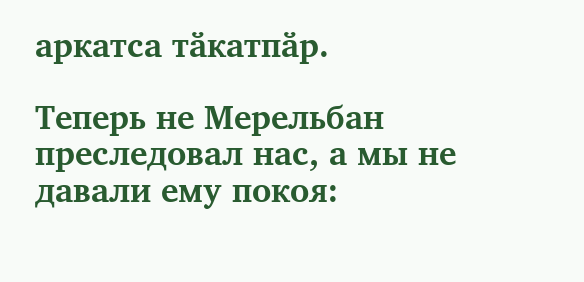аркатса тӑкатпӑр.

Теперь не Мерельбан преследовал нас, а мы не давали ему покоя: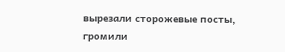вырезали сторожевые посты, громили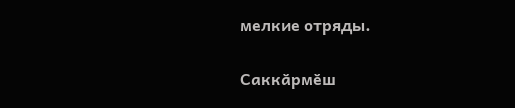мелкие отряды.

Саккӑрмӗш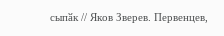сыпӑк // Яков Зверев. Первенцев,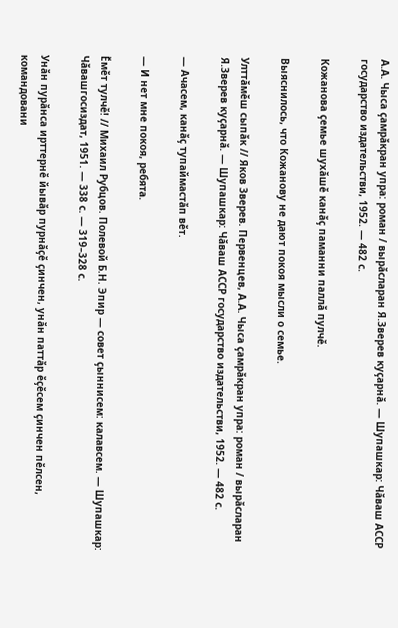А.А. Чыса ҫамрӑкран упра: роман / вырӑсларан Я.Зверев куҫарнӑ. — Шупашкар: Чӑваш АССР государство издательстви, 1952. — 482 с.

Кожанова ҫемье шухӑшӗ канӑҫ паманни паллӑ пулчӗ.

Выяснилось, что Кожанову не дают покоя мысли о семье.

Улттӑмӗш сыпӑк // Яков Зверев. Первенцев, А.А. Чыса ҫамрӑкран упра: роман / вырӑсларан Я.Зверев куҫарнӑ. — Шупашкар: Чӑваш АССР государство издательстви, 1952. — 482 с.

— Ачасем, канӑҫ тупаймастӑп вӗт.

— И нет мне покоя, ребята.

Ӗмӗт тулчӗ! // Михаил Рубцов. Полевой Б.Н. Эпир — совет ҫыннисем: калавсем. — Шупашкар: Чӑвашгосиздат, 1951. — 338 с. — 319–328 с.

Унӑн пурӑнса ирттернӗ йывӑр пурнӑҫӗ ҫинчен, унӑн паттӑр ӗҫӗсем ҫинчен пӗлсен, командовани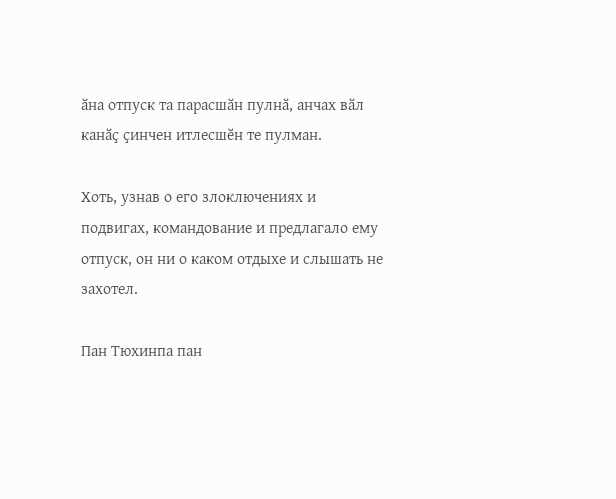ӑна отпуск та парасшӑн пулнӑ, анчах вӑл канӑҫ ҫинчен итлесшӗн те пулман.

Хоть, узнав о его злоключениях и подвигах, командование и предлагало ему отпуск, он ни о каком отдыхе и слышать не захотел.

Пан Тюхинпа пан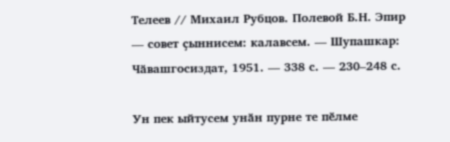Телеев // Михаил Рубцов. Полевой Б.Н. Эпир — совет ҫыннисем: калавсем. — Шупашкар: Чӑвашгосиздат, 1951. — 338 с. — 230–248 с.

Ун пек ыйтусем унӑн пурне те пӗлме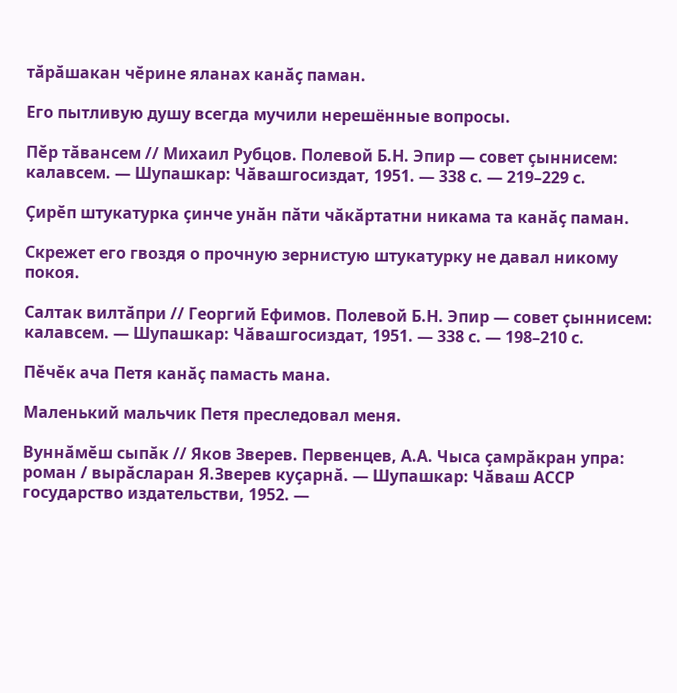тӑрӑшакан чӗрине яланах канӑҫ паман.

Его пытливую душу всегда мучили нерешённые вопросы.

Пӗр тӑвансем // Михаил Рубцов. Полевой Б.Н. Эпир — совет ҫыннисем: калавсем. — Шупашкар: Чӑвашгосиздат, 1951. — 338 с. — 219–229 с.

Ҫирӗп штукатурка ҫинче унӑн пӑти чӑкӑртатни никама та канӑҫ паман.

Скрежет его гвоздя о прочную зернистую штукатурку не давал никому покоя.

Салтак вилтӑпри // Георгий Ефимов. Полевой Б.Н. Эпир — совет ҫыннисем: калавсем. — Шупашкар: Чӑвашгосиздат, 1951. — 338 с. — 198–210 с.

Пӗчӗк ача Петя канӑҫ памасть мана.

Маленький мальчик Петя преследовал меня.

Вуннӑмӗш сыпӑк // Яков Зверев. Первенцев, А.А. Чыса ҫамрӑкран упра: роман / вырӑсларан Я.Зверев куҫарнӑ. — Шупашкар: Чӑваш АССР государство издательстви, 1952. —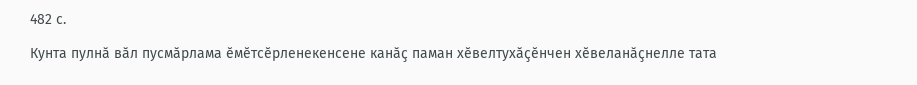482 с.

Кунта пулнӑ вӑл пусмӑрлама ӗмӗтсӗрленекенсене канӑҫ паман хӗвелтухӑҫӗнчен хӗвеланӑҫнелле тата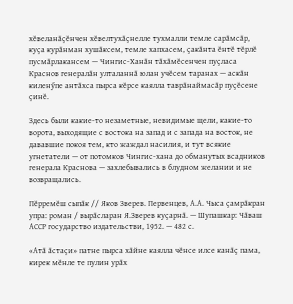хӗвеланӑҫӗнчен хӗвелтухӑҫнелле тухмалли темле сарӑмсӑр, куҫа курӑнман хушӑксем, темле хапхасем, ҫакӑнта ӗнтӗ тӗрлӗ пусмӑрлакансем — Чингис-Ханӑн тӑхӑмӗсенчен пуҫласа Краснов генералӑн улталаннӑ юлан учӗсем таранах — аскӑн киленӳпе антӑхса пырса кӗрсе каялла таврӑнаймасӑр пуҫӗсене ҫинӗ.

Здесь были какие-то незаметные, невидимые щели, какие-то ворота, выходящие с востока на запад и с запада на восток, не дававшие покоя тем, кто жаждал насилия, и тут всякие угнетатели — от потомков Чингис-хана до обманутых всадников генерала Краснова — захлебывались в блудном желании и не возвращались.

Пӗрремӗш сыпӑк // Яков Зверев. Первенцев, А.А. Чыса ҫамрӑкран упра: роман / вырӑсларан Я.Зверев куҫарнӑ. — Шупашкар: Чӑваш АССР государство издательстви, 1952. — 482 с.

«Атӑ ӑстаҫи» патне пырса хӑйне каялла чӗнсе илсе канӑҫ пама, кирек мӗнле те пулин урӑх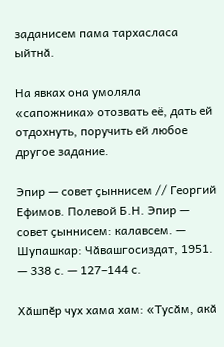заданисем пама тархасласа ыйтнӑ.

На явках она умоляла «сапожника» отозвать её, дать ей отдохнуть, поручить ей любое другое задание.

Эпир — совет ҫыннисем // Георгий Ефимов. Полевой Б.Н. Эпир — совет ҫыннисем: калавсем. — Шупашкар: Чӑвашгосиздат, 1951. — 338 с. — 127–144 с.

Хӑшпӗр чух хама хам: «Тусӑм, акӑ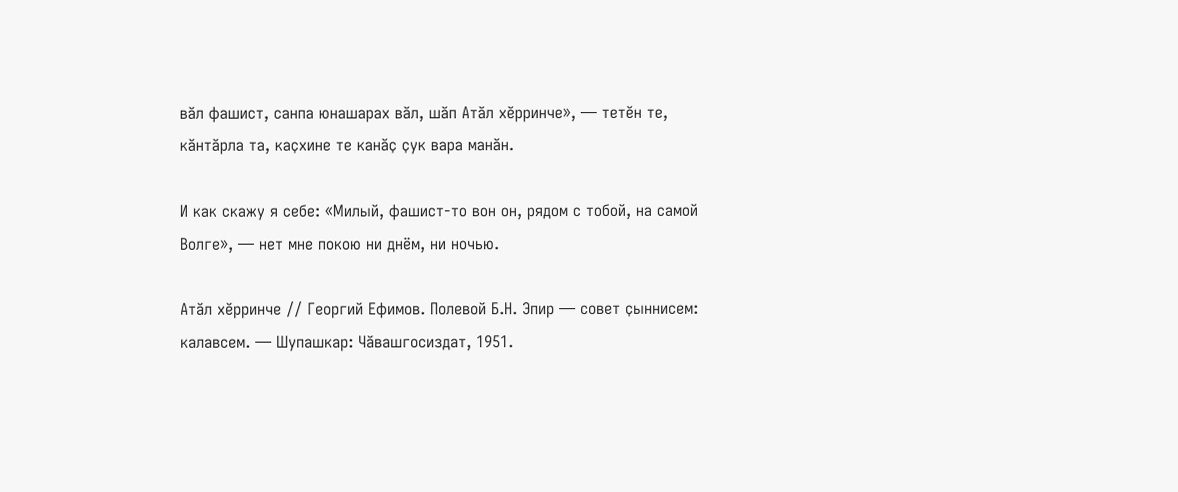вӑл фашист, санпа юнашарах вӑл, шӑп Атӑл хӗрринче», — тетӗн те, кӑнтӑрла та, каҫхине те канӑҫ ҫук вара манӑн.

И как скажу я себе: «Милый, фашист-то вон он, рядом с тобой, на самой Волге», — нет мне покою ни днём, ни ночью.

Атӑл хӗрринче // Георгий Ефимов. Полевой Б.Н. Эпир — совет ҫыннисем: калавсем. — Шупашкар: Чӑвашгосиздат, 1951.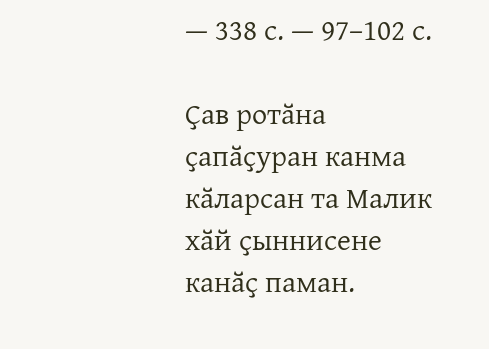— 338 с. — 97–102 с.

Ҫав ротӑна ҫапӑҫуран канма кӑларсан та Малик хӑй ҫыннисене канӑҫ паман.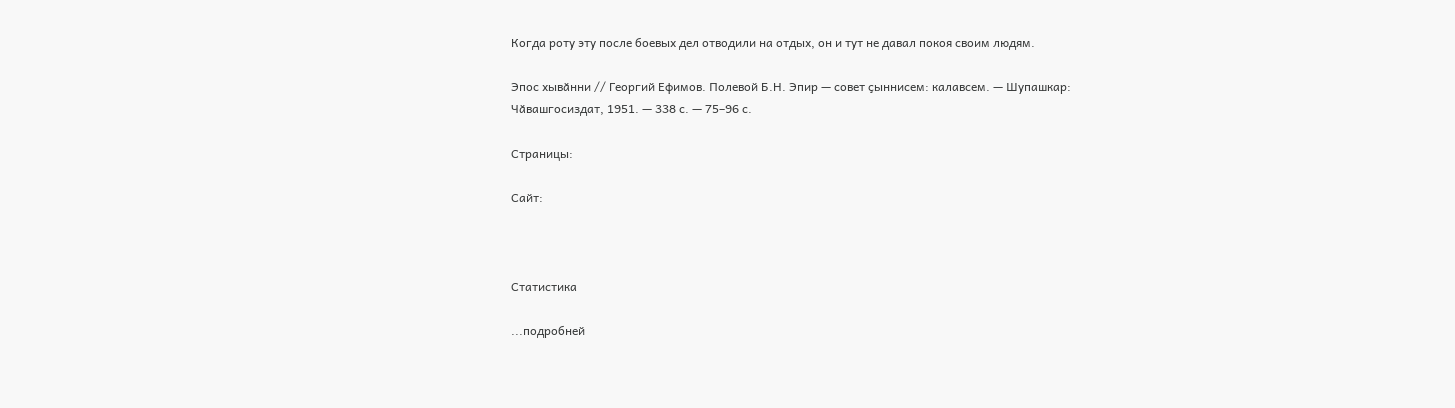Когда роту эту после боевых дел отводили на отдых, он и тут не давал покоя своим людям.

Эпос хывӑнни // Георгий Ефимов. Полевой Б.Н. Эпир — совет ҫыннисем: калавсем. — Шупашкар: Чӑвашгосиздат, 1951. — 338 с. — 75–96 с.

Страницы:

Сайт:



Статистика

...подробней